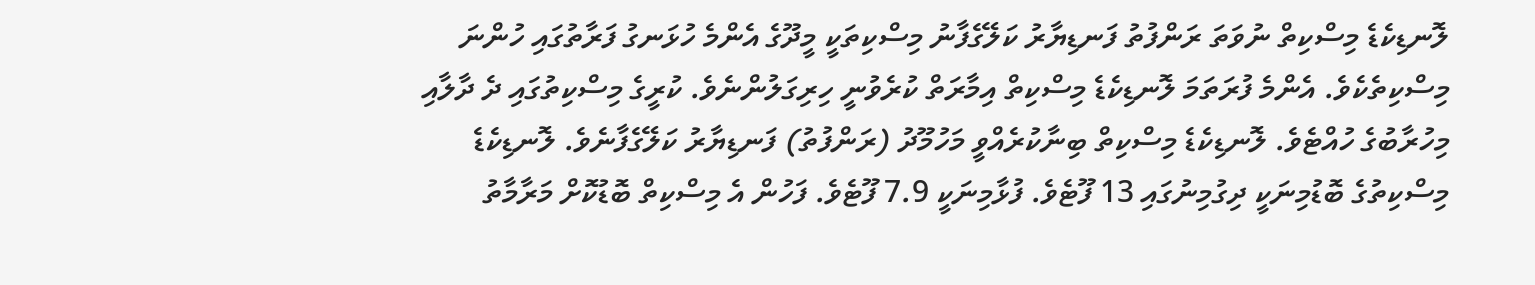ލޮނޑިކެޑެ މިސްކިތް ނުވަތަ ރަންފުތު ފަނޑިޔާރު ކަލޭގެފާނު މިސްކިތަކީ މީދޫގެ އެންމެ ހުޅަނގު ފަރާތުގައި ހުންނަ މިސްކިތެކެވެ. އެންމެ ފުރަތަމަ ލޮނޑިކެޑެ މިސްކިތް އިމާރަތް ކުރެވުނީ ހިރިގަލުންނެވެ. ކުރީގެ މިސްކިތުގައި ދެ ދާލާއި މިހުރާބުގެ ހުއްޓެވެ. ލޮނޑިކެޑެ މިސްކިތް ބިނާކުރެއްވީ މަހުމޫދު (ރަންފުތު) ފަނޑިޔާރު ކަލޭގެފާނެވެ. ލޮނޑިކެޑެ މިސްކިތުގެ ބޮޑުމިނަކީ ދިގުމިނުގައި 13 ފޫޓެވެ. ފުޅާމިނަކީ 7.9 ފޫޓެވެ. ފަހުން އެ މިސްކިތް ބޮޑުކޮށް މަރާމާތު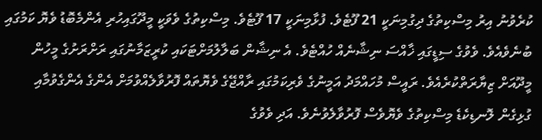ކުރެވުނު އިރު މިސްކިތުގެ ދިގުމިނަކީ 21 ފޫޓެވެ. ފުޅާމިނަކީ 17 ފޫޓެވެ. މިސްކިތުގެ ވެވަކީ މީދޫގައިހުރި އެންމެބޮޑު ވެޔޮ ކަމުގައި ބުނެވެއެވެ. ވެވުގެ ސިޑީގައި ޚާއްސަ ނިޝާނެއް ހުއްޓެވެ. އެ ނިޝާން ބަލާލުމަށްޓަކައި ކުރީޒަމާނުގައި ރަށްރަށުގެ މީހުން މީދޫއަށް ޒިޔާރަތްކުރެއެވެ. ރައީސް މުހައްމަދު އަމީނުގެ ވެރިކަމުގައި ރާއްޖޭގެ ވެޔޮތައް ފޮރުވާލެއްވުމަށް އެންގެ އެންގެވުމާއި ގުޅިގެން ލޮނޑިކެޑެ މިސްކިތުގެ ވެޔޮވެސް ފޮރުވާލެވުނެވެ. އަދި ވެވުގެ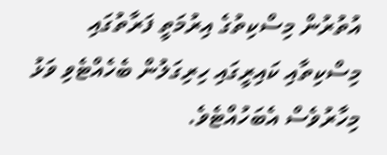އުތުރުން މިސްކިތުގެ އިރުމަތީ ފަރާތުގައި މިސްކިތާއި ކައިރީގައި ހިރިގަލުން ބެހެއްޓެވި ވަޅު މިހާރުވެސް އެބަހުއްޓެވެ.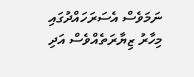ނަމަވެސް އެސަރަހައްދުގައި މިހާރު ޒިޔާރަތެއްވެސް އަދި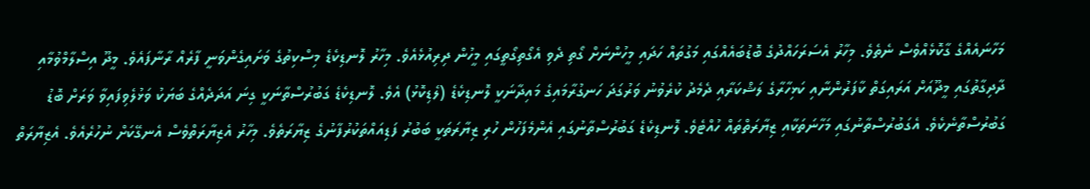މަހާނައެއްގެ ގާކޮޅެއްވެސް ނެތެވެ. މިހާރު އެސަރަހައްދުގެ ބޮޑުބައެއްގައި މަގުތައް ހަދައި މީހުންނަށް ގޯތި ދެވި އެގޯތިގޯތީގައި މީހުން ދިރިއުޅެއެވެ. މިހާރު ލޮނޑިކެޑެ މިސްކިތުގެ ވަށައިގެންވަނީ ފާރެއް ރާނާފައެވެ. މީދޫ އިސްލާމްވުމާއި ދާދިގާތުގައި މީދޫއަށް އަރައިގަތް ކާފަރުންނާއި ކަޅިހާރާގެ ލަޝްކަރާއި ދެމެދު ކުރެވުނު ވަރުގަދަ ހަނގުރާމައިގެ މައިދާނަކީ ލޮނޑިކެޑެ (ލެޑިކޮޅު) އެވެ. ލޮނޑިކެޑެ ގަބުރުސްތާނަކީ ގިނަ އަދަދެއްގެ ބަޔަކު ވަޅުލެވިފައިވާ ވަރަށް ބޮޑު ގަބުރުސްތާނެކެވެ. އެގަބުރުސްތާނުގައި މަހާނަތަކާއި ޒިޔާރަތްތައް ހުއްޓެވެ. ލޮނޑިކެޑެ ގަބުރުސްތާނުގައި އެންމެފަހުން ހުރި ޒިޔާރަތަކީ ބަބުރު ފަޑިއައްތަކުރުފާނުގެ ޒިޔާރަތެވެ. މިހާރު އެޒިޔާރަތްވެސް އެނގޭކަށް ނުހުރެއެވެ. އެޒިޔާރަތް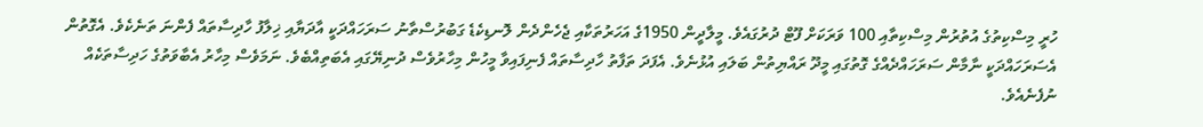ހުރީ މިސްކިތުގެ އުތުރުން މިސްކިތާއި 100 ވަރަކަށް ފޫޓް ދުރުގައެވެ. މީލާދީން 1950ގެ އަހަރުތަކާއި ޖެހެންދެން ލޮނޑިކެޑެ ގަބުރުސްތާނު ސަރަހައްދަކީ އާދަޔާއި ޚިލާފު ހާދިސާތައް ފެންނަ ތަނެކެވެ. އެގޮތުން އެސަރަހައްދަކީ ނާމާން ސަރަހައްދެއްގެ ގޮތުގައި މީދޫ ރައްޔިތުން ބަލައި އުޅުނެވެ. އެފަދަ ތަފާތު ހާދިސާތައް ފެނިފައިވާ މީހުން މިހާރުވެސް ދުނިޔޭގައި އެބަތިއްބެވެ. ނަމަވެސް މިހާރު އެބާވަތުގެ ހަދިސާތަކެއް ނުފެނެއެވެ.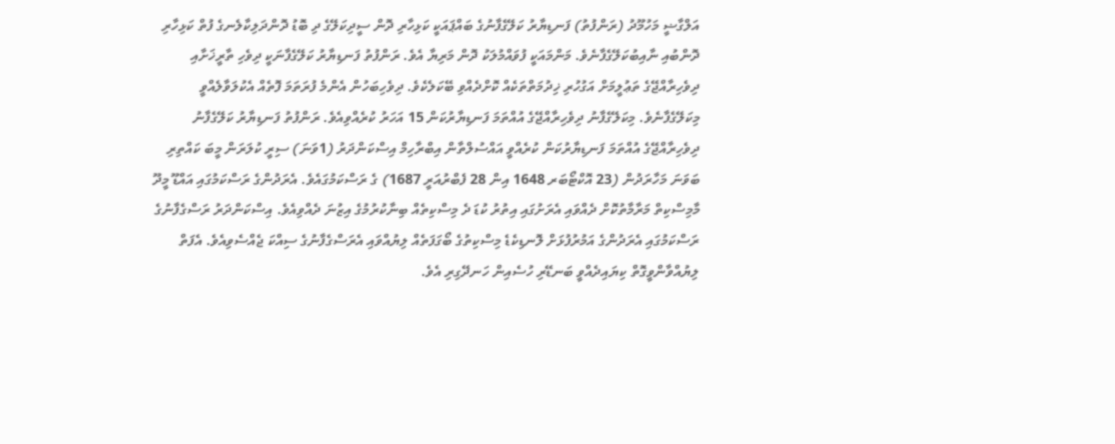އަލްގާޟީ މަހުމޫދު (ރަންފުތު) ފަނޑިޔާރު ކަލޭގެފާނުގެ ބައްޕައަކީ ކަޅިހާރި ދޮން ސީދިކަލޭގެ ދި ބޮޑު ދޮންދަލިކާލެނގެ ފުތް ކަޅިހާރި ދޮންބުއި ނާއިބުކަލޭގެފާނެވެ. މަންމައަކީ ފުވައްމުލަކު ދޮން މަރިޔާ އެވެ. ރަންފުތު ފަނޑިޔާރު ކަލޭގެފާނަކީ ދިވެހި ތާރީޚަށާއި ދިވެހިރާއްޖޭގެ ތަޢުލީމަށް އަގުހުރި ޚިދުމަތްތަކެއް ކޮށްދެއްވި ބޭކަލެކެވެ. ދިވެހިބަހުން އެންމެ ފުރަތަމަ ފޮތެއް އެކުލަވާލެއްވީ މިކަލޭގެފާނެވެ. މިކަލޭގެފާނު ދިވެހިރާއްޖޭގެ އުއްތަމަ ފަނޑިޔާރުކަން 15 އަހަރު ކުރެއްވިއެވެ. ރަންފުތު ފަނޑިޔާރު ކަލޭގެފާނު ދިވެހިރާއްޖޭގެ އުއްތަމަ ފަނޑިޔާރުކަން ކުރެއްވީ އައްސުލްތާން އިބްރާހިމް އިސްކަންދަރު (1ވަނަ) ސިރީ ކުލަރަން މީބަ ކައްތިރި ބަވަނަ މަހާރަދުން (23 އޮކްޓޯބަރ 1648 އިން 28 ފެބްރުއަރީ 1687) ގެ ރަސްކަމުގައެވެ. އެރަދުންގެ ރަސްކަމުގައި އައްޑޫ މީދޫ މާމިސްކިތް މަރާމާތުކޮށް ދެއްވައި އެރަށުގައި އިތުރު ކުޑަ ދެ މިސްކިތެއް ބިނާކުރުމުގެ އިޒުނަ ދެއްވިއެވެ. އިސްކަންދަރު ރަސްގެފާނުގެ ރަސްކަމުގައި އެރަދުންގެ އަމުރުފުޅަށް ލޮނޑިކެޑެ މިސްކިތުގެ ބޯގަފަތެއް ލިޔުއްވައި އެރަސްގެފާނުގެ ސިއްކަ ޖެއްސެވިއެވެ. އެފަތް ލިޔުއްވާންވީގޮތް ކިޔައިދެއްވީ ބަނޑޭރި ހުސެއިން ހަނދޭގިރި އެވެ.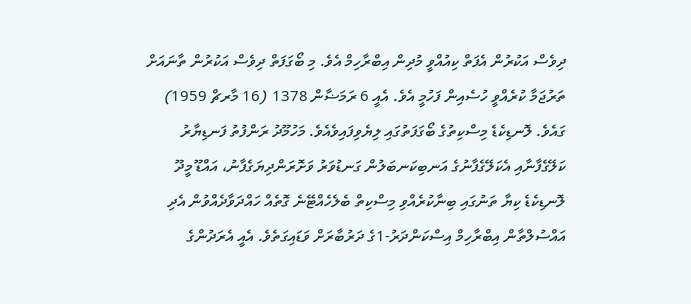ދިވެސް އަކުރުން އެފަތް ކިއުއްވީ މުދިން އިބްރާހިމް އެވެ. މި ބޯގަފަތް ދިވެސް އަކުރުން ތާނައަށް ތަރުޖަމާ ކުރެއްވީ ހުސެއިން ފަހުމީ އެވެ. އެއީ 6 ރަމަޟާން 1378 (16 މާރޗް 1959) ގައެވެ. ލޮނޑިކެޑެ މިސްކިތުގެ ބޯގަފަތުގައި ލިޔެވިފައިވެއެވެ. މަހުމޫދު ރަންފުތު ފަނޑިޔާރު ކަލޭގެފާނާއި އެކަލޭގެފާނުގެ އަނބިކަނބަލުން ގަނޑުވަރު ވަށޮރަންދިޔަގެފާނު، އައްޑޫ މީދޫ ލޮނޑިކެޑެ ކިޔާ ތަނުގައި ބިނާކުރެއްވި މިސްކިތް ބެލެހެއްޓޭނެ ގޮތެއް ހައްދަވާދެއްވުން އެދި އައްސުލްތާން އިބްރާހިމް އިސްކަންދަރު-1ގެ ދަރުބާރަށް ވަޑައިގަތެވެ. އެއީ އެރަދުންގެ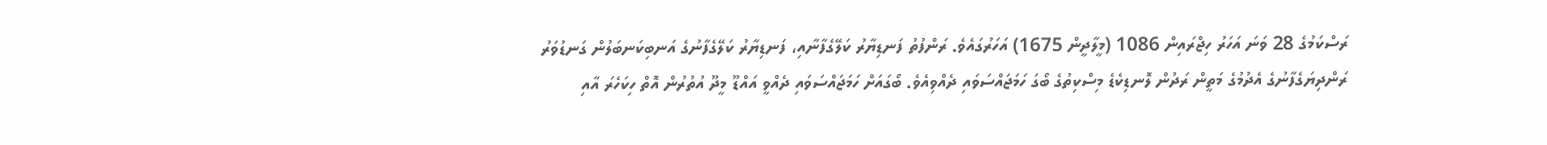ރަސްކަމުގެ 28 ވަނަ އަހަރު ހިޖްރައިން 1086 (މީލާދީން 1675) އަހަރުގައެވެ. ރަންފުތު ފަނޑިޔާރު ކަލޭގެފާނާއި، ފަނޑިޔާރު ކަލޭގެފާނުގެ އަނބިކަނބަލުން ގަނޑުވަރު ރަންދިޔަގެފާނުގެ އެދުމުގެ މަތީން ރަދުން ލޮނޑިކެޑެ މިސްކިތުގެ ބޯގަ ހަމަޖައްސަވައި ދެއްވިއެވެ. ބޯގައަށް ހަމަޖައްސަވައި ދެއްވީ އައްޑޫ މީދޫ އުތުރުން އޮތް ހިކަހެރަ އާއި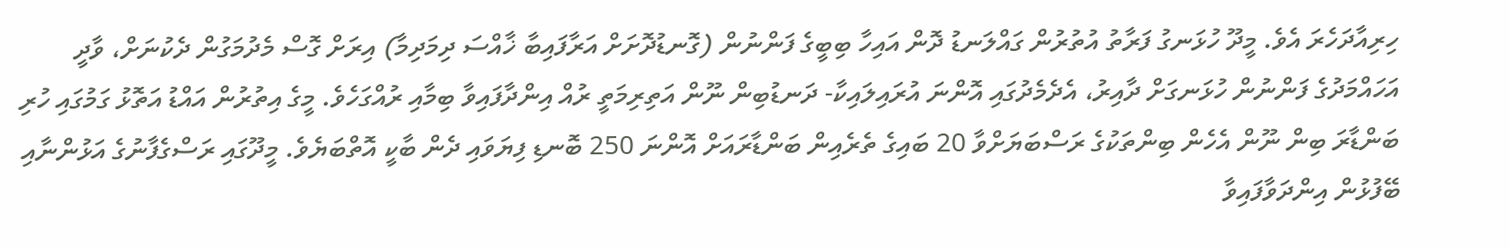ހިރިއާދަހެރަ އެވެ. މީދޫ ހުޅަނގު ފަރާތު އުތުރުން ގައްލަނޑު ދޮން އައިހާ ބިބީގެ ފަންނުން (ގޮނޑުދޮށަށް އަރާފައިބާ ޚާއްސަ ދިމަދިމާ) އިރަށް ގޮސް މެދުމަގުން ދެކުނަށް، ވާދީ އަހައްމަދުގެ ފަންނުން ހުޅަނގަށް ދާއިރު، އެދެމެދުގައި އޮންނަ އުރައިލައިކާ- ދަނޑުބިން ނޫން އަތިރިމަތީ ރުއް އިންދާފައިވާ ބިމާއި ރުއްގަހެވެ. މީގެ އިތުރުން އައްޑު އަތޮޅު ގަމުގައި ހުރި ބަންޑާރަ ބިން ނޫން އެހެން ބިންތަކުގެ ރަސްބަޔަށްވާ 20 ބައިގެ ތެރެއިން ބަންޑާރައަށް އޮންނަ 250 ބޮނޑި ފިޔަވައި ދެން ބާކީ އޮތްބަޔެވެ. މީދޫގައި ރަސްގެފާނުގެ އަޅުންނާއި ބޭފުޅުން އިންދަވާފައިވާ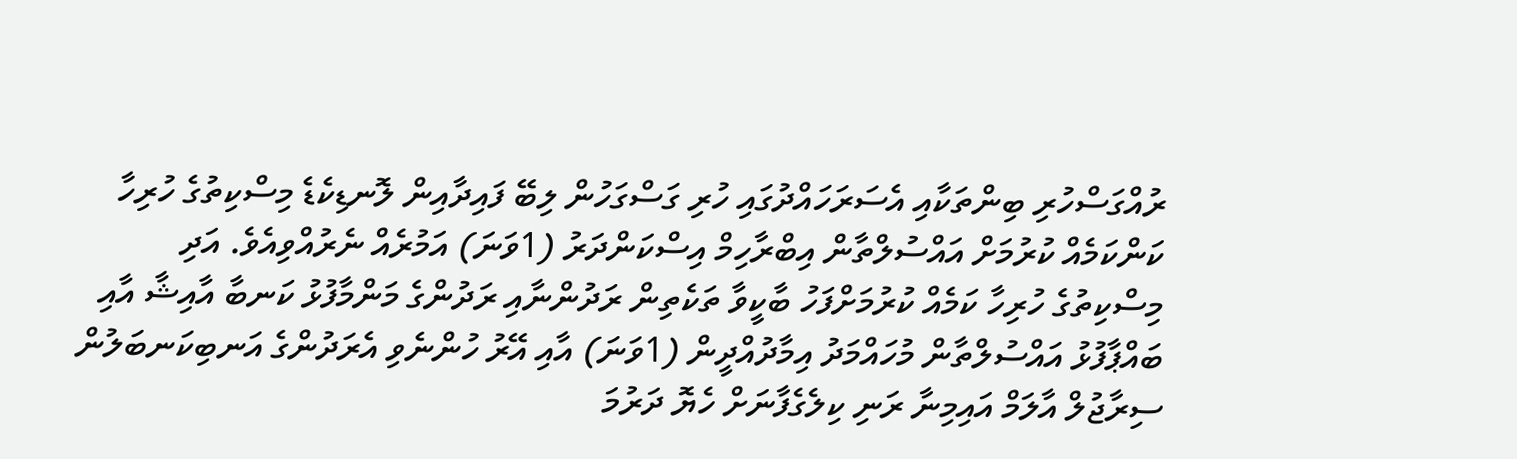ރުއްގަސްހުރި ބިންތަކާއި އެސަރަހައްދުގައި ހުރި ގަސްގަހުން ލިބޭ ފައިދާއިން ލޮނޑިކެޑެ މިސްކިތުގެ ހުރިހާ ކަންކަމެއް ކުރުމަށް އައްސުލްތާން އިބްރާހިމް އިސްކަންދަރު (1ވަނަ) އަމުރެއް ނެރުއްވިއެވެ. އަދި މިސްކިތުގެ ހުރިހާ ކަމެއް ކުރުމަށްފަހު ބާކީވާ ތަކެތިން ރަދުންނާއި ރަދުންގެ މަންމާފުޅު ކަނބާ އާއިޝާ އާއި ބައްޕާފުޅު އައްސުލްތާން މުހައްމަދު އިމާދުއްދީން (1ވަނަ) އާއި އޭރު ހުންނެވި އެރަދުންގެ އަނބިކަނބަލުން ސިރާޖުލް އާލަމް އައިމިނާ ރަނި ކިލެގެފާނަށް ހެޔޮ ދަރުމަ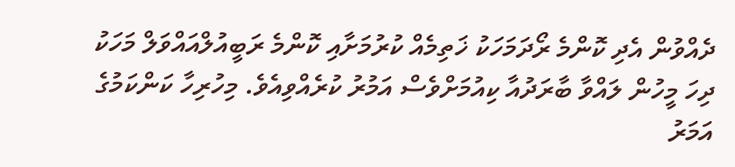ދެއްވުން އެދި ކޮންމެ ރޯދަމަހަކު ޚަތިމެއް ކުރުމަށާއި ކޮންމެ ރަބީއުލްއައްވަލް މަހަކު ދިހަ މީހުން ލައްވާ ބާރަދުއާ ކިއުމަށްވެސް އަމުރު ކުރެއްވިއެވެ. މިހުރިހާ ކަންކަމުގެ އަމަރު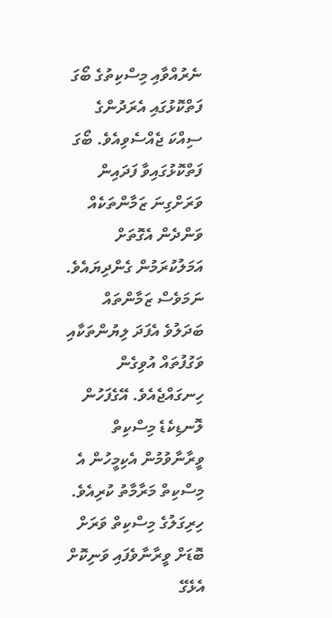ނެރުއްވާއި މިސްކިތުގެ ބޯގަ ފަތްކޮޅުގައި އެރަދުންގެ ސިއްކަ ޖެއްސެވިއެވެ. ބޯގަ ފަތްކޮޅުގައިވާ ފަދައިން ވަރަށްގިނަ ޒަމާންތަކެއް ވަންދެން އެގޮތަށް އަމަލުކުރަމުން ގެންދިޔައެވެ. ނަމަވެސް ޒަމާންތައް ބަދަލުވެ އެފަދަ ލިޔުންތަކާއި ވަގުފުތައް އުވިގެން ހިނގައްޖެއެވެ. އޭގެފަހުން ލޮނޑިކެޑެ މިސްކިތް ވީރާނާވުމުން އެކިމީހުން އެ މިސްކިތް މަރާމާތު ކުރިއެވެ. ހިރިގަލުގެ މިސްކިތް ވަރަށް ބޮޑަށް ވީރާނާވެފައި ވަނިކޮށް އެޅެގޭ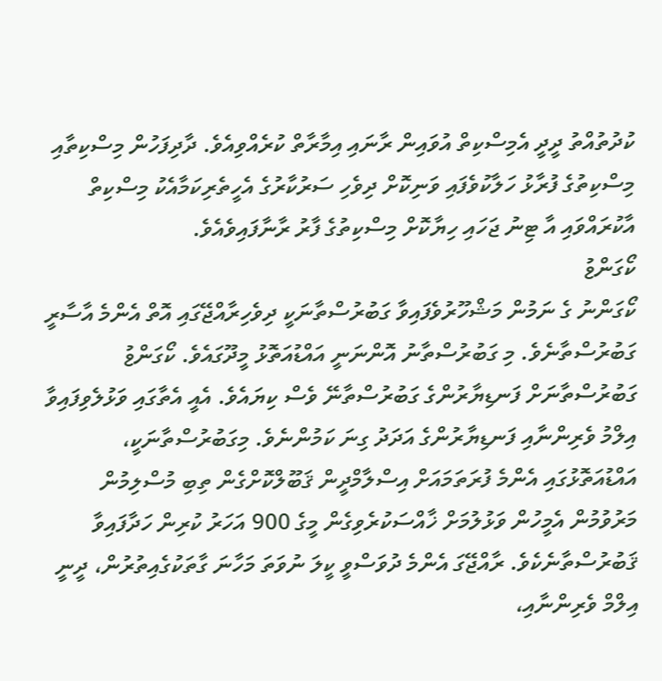ކުދުތުއްތު ދީދީ އެމިސްކިތް އުވައިން ރާނައި އިމާރާތް ކުރެއްވިއެވެ. ދާދިފަހުން މިސްކިތާއި މިސްކިތުގެ ފުރާޅު ހަލާކުވެފައި ވަނިކޮށް ދިވެހި ސަރުކާރުގެ އެހީތެރިކަމާއެކު މިސްކިތް އާކުރައްވައި އާ ޓިނު ޖަހައި ހިޔާކޮށް މިސްކިތުގެ ފާރު ރާނާފައިވެއެވެ.
ކޯގަންޱު
ކޯގަންނު ގެ ނަމުން މަޝްހޫރުވެފައިވާ ގަބުރުސްތާނަކީ ދިވެހިރާއްޖޭގައި އޮތް އެންމެ އާސާރީ ގަބުރުސްތާނެވެ. މި ގަބުރުސްތާނު އޮންނަނީ އައްޑުއަތޮޅު މީދޫގައެވެ. ކޯގަންޱު ގަބުރުސްތާނަށް ފަނޑިޔާރުންގެ ގަބުރުސްތާނޭ ވެސް ކިޔައެވެ. އެއީ އެތާގައި ވަޅުލެވިފައިވާ އިލްމު ވެރިންނާއި ފަނޑިޔާރުންގެ އަދަދު ގިނަ ކަމުންނެވެ. މިގަބުރުސްތާނަކީ، އައްޑުއަތޮޅުގައި އެންމެ ފުރަތަމައަށް އިސްލާމްދީން ޤަބޫލްކޮށްގެން ތިބި މުސްލިމުން މަރުވުމުން އެމީހުން ވަޅުލުމަށް ޚާއްސަކުރެވިގެން މީގެ 900 އަހަރު ކުރިން ހަދާފައިވާ ޤަބުރުސްތާނެކެވެ. ރާއްޖޭގަ އެންމެ ދުވަސްވީ ކީލަ ނުވަތަ މަހާނަ ގާތަކުގެއިތުރުން، ދީނީ އިލްމް ވެރިންނާއި،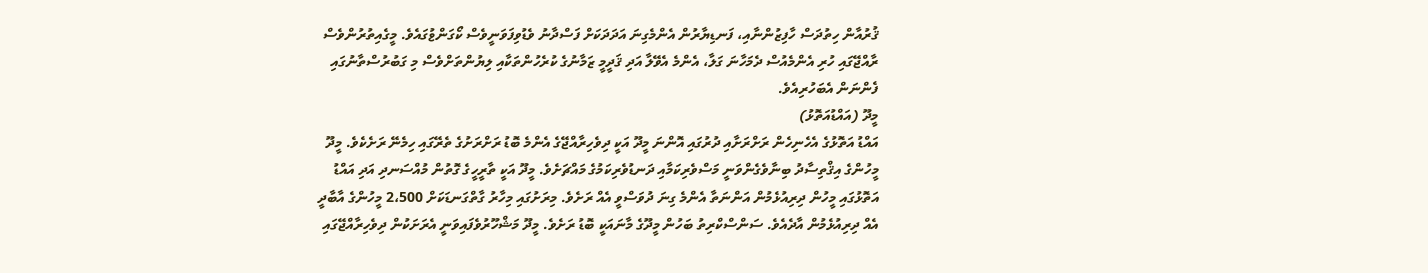ޤުރުއާން ހިތުދަސް ހާފިޒުންނާއި، ފަނޑިޔާރުން އެންމެގިނަ އަދަދަކަށް ފަސްދާނު ވެޑުވިފަވަނީވެސް ކޯގަންޱުގައެވެ. މީގެއިތުރުންވެސް ރާއްޖޭގައި ހުރި އެންމެއުސް ދެމަހާނަ ގަލާ، އެންމެ އެވޭލާ އަދި ޤަދީމީ ޒަމާނުގެ ކުރެހުންތަކާއި ލިޔުންތަށްވެސް މި ގަބުރުސްތާނުގައި ފެންނަން އެބަހުރިއެވެ.
މީދޫ (އައްޑުއަތޮޅު)
އައްޑު އަތޮޅުގެ އެހެނިހެން ރަށްރަށާއި ދުރުގައި އޮންނަ މީދޫ އަކީ ދިވެހިރާއްޖޭގެ އެންމެ ބޮޑު ރަށްރަށުގެ ތެރޭގައި ހިމެނޭ ރަށެކެވެ. މީދޫ މީހުންގެ އިޤްތިސާދު ބިނާވެގެންވަނީ މަސްވެރިކަމާއި ދަނޑުވެރިކަމުގެ މައްޗަށެވެ. މީދޫ އަކީ ތާރީހީގެ ގޮތުން މުއްސަނދި އަދި އައްޑު އަތޮޅުގައި މީހުން ދިރިއުޅެމުން އަންނަތާ އެންމެ ގިނަ ދުވަސްވީ އެއް ރަށެވެ. މިރަށުގައި މިހާރު ގާތްގަނޑަކަށް 2،500 މީހުންގެ އާބާދީ އެއް ދިރިއުޅެމުން އާދެއެވެ. ސަންސްކްރިތު ބަހުން މީދޫގެ މާނައަކީ ބޮޑު ރަށެވެ. މީދޫ މަޝްހޫރުވެފައިވަނީ އެރަށަކުން ދިވެހިރާއްޖޭގައި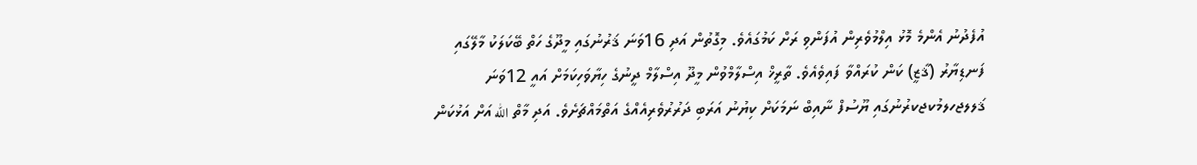އުފެދުނު އެންމެ މޮޅު އިލްމުވެރިން އުފަންވި ރަށް ކަމުގައެވެ. މިގޮތުން އަދި 16ވަނަ ޤަރުނުގައި މީދޫގެ ހަތް ބޭކަލަކު މާލޭގައި ފަނޑިޔާރު (ޤާޒީ) ކަން ކުރައްވާ ފައިވެއެވެ. ތާރީޚް އިސްލާމްވުން މީދޫ އިސްލާމް ދީނުގެ ހިޔާވަހިކަމަށް އައީ 12ވަނަ ޤަލލޖހލމުކޖކރުނުގައި ޔޫސުފް ނާއިބް ނަމަކަށް ކިޔުނު އަރަބި ދަރުރުވެރިއެއްގެ އަތްމައްޗަށެވެ. އަދި މާތް الله އަށް އަޅުކަން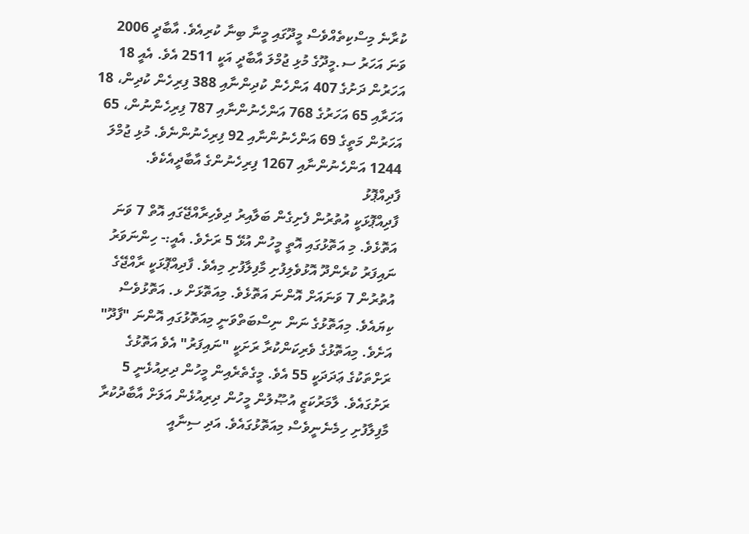ކުރާނެ މިސްކިތެއްވެސް މީދޫގައި މީނާ ބިނާ ކުރިއެވެ. އާބާދީ 2006 ވަނަ އަހަރު ސ.މީދޫގެ މުޅި ޖުމްލަ އާބާދީ އަކީ 2511 އެވެ. އެއީ 18 އަހަރުން ދަށުގެ 407 އަންހެން ކުދިންނާއި 388 ފިރިހެން ކުދިން، 18 އަހަރާއި 65 އަހަރުގެ 768 އަންހެނުންނާއި 787 ފިރިހެންނުން، 65 އަހަރުން މަތީގެ 69 އަންހެނުންނާއި 92 ފިރިހެނުންނެވެ. މުޅި ޖުމްލަ 1244 އަންހެނުންނާއި 1267 ފިރިހެނުންގެ އާބާދީއެކެވެ.
ފާދިއްޕޮޅު
ފާދިއްޕޮޅަކީ އުތުރުން ފެށިގެން ބަލާއިރު ދިވެހިރާއްޖޭގައި އޮތް 7 ވަނަ އަތޮޅެވެ. މި އަތޮޅުގައި އޮތީ މީހުން އުޅޭ 5 ރަށެވެ. އެއީ:- ހިންނަވަރު ނައިފަރު ކުރެންދޫ އޮޅުވެލިފުށި މާފިލާފުށި މިއެވެ. ފާދިއްޕޮޅަކީ ރާއްޖޭގެ އުތުރުން 7 ވަނައަށް އޮންނަ އަތޮޅެވެ. މިއަތޮޅަށް ޅ. އަތޮޅުވެސް ކިޔައެވެ. މިއަތޮޅުގެ ނަން ނިސްބަތްވަނީ މިއަތޮޅުގައި އޮންނަ "ފާދޫ" އަށެވެ. މިއަތޮޅުގެ ވެރިކަންކުރާ ރަށަކީ "ނައިފަރު" އެވެ އަތޮޅުގެ ރަށްތަކުގެ ޢަދަދަކީ 55 އެވެ. މީގެތެރެއިން މީހުން ދިރިއުޅެނީ 5 ރަށުގައެވެ. ލާމަރުކަޒީ އުޞޫލުން މީހުން ދިރިއުޅެން އަލަށް އާބާދުކުރާ މާފިލާފުށި ހިމެނެނީވެސް މިއަތޮޅުގައެވެ. އަދި ސިނާއީ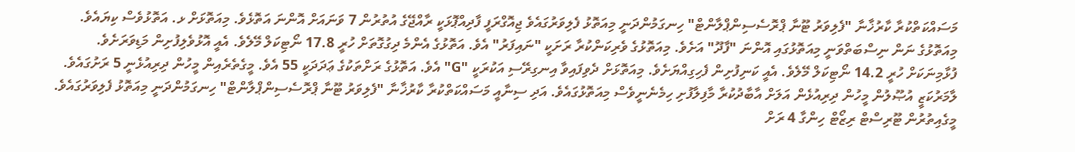މަސައްކަތްކުރާ ކާރުޚާނާ "ފެލިވަރު ޓޫނާ ޕްރޮސެސިންޕްލާންޓް" ހިނގަމުންދަނީ މިއަތޮޅު ފެލިވަރުގައެވެ ޖިއޮގްރަފީ ފާދިއްޕޮޅަކީ ރާއްޖޭގެ އުތުރުން 7 ވަނައަށް އޮންނަ އަތޮޅެވެ. މިއަތޮޅަށް ޅ. އަތޮޅުވެސް ކިޔައެވެ. މިއަތޮޅުގެ ނަން ނިސްބަތްވަނީ މިއަތޮޅުގައި އޮންނަ "ފާދޫ" އަށެވެ. މިއަތޮޅުގެ ވެރިކަންކުރާ ރަށަކީ "ނައިފަރު" އެވެ. އަތޮޅުގެ އެންމެ ދިގުގޮތަށް ހުރީ 17.8 ނޯޓިކަލް މޭލެވެ. އެއީ އޮޅުވެލިފުށިން މަޑިވަރަށެވެ. ފުޅާމިނަކަށް ހުރީ 14.2 ނޯޓިކަލް މޭލެވެ. އެއީ ކަނިފުށިން ފެހިގިއްޔަށެވެ. މިއަތޮޅަށް ދެވިފައިވާ އިނގިރޭސި އަކުރަކީ "G" އެވެ. އަތޮޅުގެ ރަށްތަކުގެ ޢަދަދަކީ 55 އެވެ. މީގެތެރެއިން މީހުން ދިރިއުޅެނީ 5 ރަށުގައެވެ. ލާމަރުކަޒީ އުޞޫލުން މީހުން ދިރިއުޅެން އަލަށް އާބާދުކުރާ މާފިލާފުށި ހިމެނެނީވެސް މިއަތޮޅުގައެވެ. އަދި ސިނާއީ މަސައްކަތްކުރާ ކާރުޚާނާ "ފެލިވަރު ޓޫނާ ޕްރޮސެސިންޕްލާންޓް" ހިނގަމުންދަނީ މިއަތޮޅު ފެލިވަރުގައެވެ. މީގެއިތުރުން ޓޫރިސްޓް ރިޒޯޓް ހިންގާ 4 ރަށް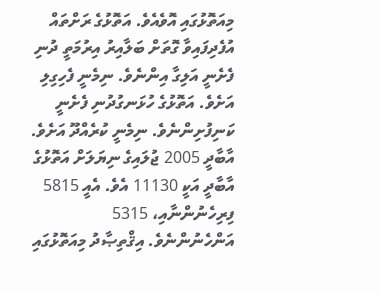މިއަތޮޅުގައި އޮވެއެވެ. އަތޮޅުގެ ރަށްތައް އުފެދިފައިވާ ގޮތަށް ބަލާއިރު އިރުމަތީ ދުނި ފެށެނީ އަލިގާ އިންނެވެ. ނިމެނީ ފެހިގިލި އަށެވެ. އަތޮޅުގެ ހުޅަނގުދުނި ފެށެނީ ކަނިފުށިންނެވެ. ނިމެނީ ކުރެއްދޫ އަށެވެ. އާބާދީ 2005 ޖުލައިގެ ނިޔަލަށް އަތޮޅުގެ އާބާދީ އަކީ 11130 އެވެ. އެއީ 5815 ފިރިހެނުންނާއި، 5315 އަންހެނުންނެވެ. އިޤްތިޞާދު މިއަތޮޅުގައި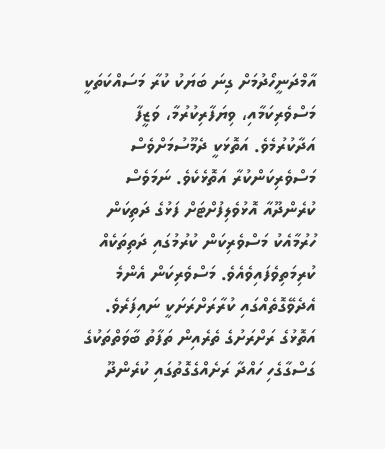އާމްދަނީހޯދުމަށް ގިނަ ބަޔަކު ކުރާ މަސައްކަތަކީ މަސްވެރިކަމާއި، ވިޔަފާރިކުރުމާ، ވަޒީފާ އަދާކުރުމެވެ. އަތޮޅަކީ ދެމޫސުމަށްވެސް މަސްވެރިކަންކުރާ އަތޮޅެކެވެ. ނަމަވެސް ކުރެންދޫއާ އޮޅުވެލިފުށްޓަށް ފަޅުގެ ދަތިކަން ހުރުމާއެކު މަސްވެރިކަން ކުރުމުގައި ދަތިތަކެއް ކުރިމަތިވެފައިވެއެވެ. މަސްވެރިކަން އެންމެ އެދެވޭގޮތެއްގައި ކުރާރަށްރަށަކީ ނައިފަރެވެ. އަތޮޅުގެ ރަށްރަށުގެ ތެރެއިން ތަފާތު ބާވަތްތަކުގެ ގަސްގާގެހި ހައްދާ ރަށެއްގެގޮތުގައި ކުރެންދޫ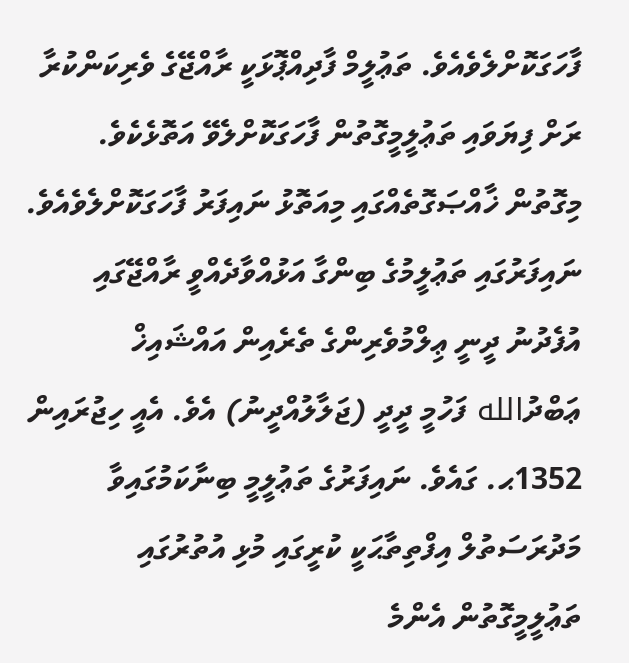ފާހަގަކޮށްލެވެއެވެ. ތަޢުލީމް ފާދިއްޕޮޅަކީ ރާއްޖޭގެ ވެރިކަންކުރާ ރަށް ފިޔަވައި ތަޢުލީމީގޮތުން ފާހަގަކޮށްލެވޭ އަތޮޅެކެވެ. މިގޮތުން ޚާއްޞަގޮތެއްގައި މިއަތޮޅު ނައިފަރު ފާހަގަކޮށްލެވެއެވެ. ނައިފަރުގައި ތަޢުލީމުގެ ބިންގާ އަޅުއްވާދެއްވީ ރާއްޖޭގައި އުފެދުނު ދީނީ ޢިލްމުވެރިންގެ ތެރެއިން އައްޝައިޚް ޢަބްދުالله ފަހުމީ ދީދީ (ޖަލާލުއްދީނު) އެވެ. އެއީ ހިޖުރައިން 1352ޙ. ގައެވެ. ނައިފަރުގެ ތަޢުލީމީ ބިނާކަމުގައިވާ މަދުރަސަތުލް އިފްތިތާޙަކީ ކުރީގައި މުޅި އުތުރުގައި ތަޢުލީމީގޮތުން އެންމެ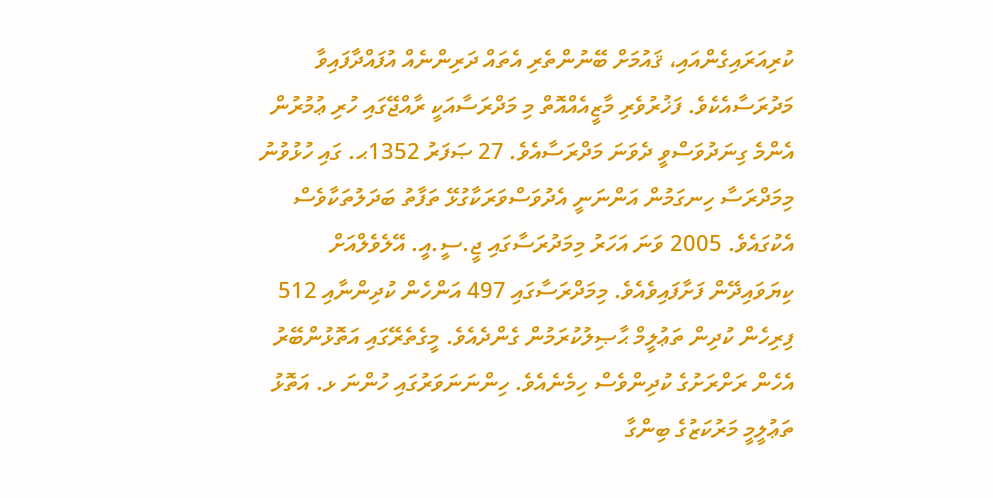ކުރިއަރައިގެންއައި، ޤައުމަށް ބޭނުންތެރި އެތައް ދަރިންނެއް އުފައްދާފައިވާ މަދުރަސާއެކެވެ. ފަޚުރުވެރި މާޒީއެއްއޮތް މި މަދްރަސާއަކީ ރާއްޖޭގައި ހުރި ޢުމުރުން އެންމެ ގިނަދުވަސްވީ ދެވަނަ މަދްރަސާއެވެ. 27 ޞަފަރު 1352ޙ. ގައި ހުޅުވުނު މިމަދްރަސާ ހިނގަމުން އަންނަނީ އެދުވަސްވަރަކާގުޅޭ ތަފާތު ބަދަލުތަކާވެސް އެކުގައެވެ. 2005 ވަނަ އަހަރު މިމަދުރަސާގައި ޖީ.ސީ.އީ. އޭލެވެލްއަށް ކިޔަވައިދޭން ފަށާފައިވެއެވެ. މިމަދްރަސާގައި 497 އަންހެން ކުދިންނާއި 512 ފިރިހެން ކުދިން ތަޢުލީމް ޙާޞިލުކުރަމުން ގެންދެއެވެ. މީގެތެރޭގައި އަތޮޅުންބޭރު އެހެން ރަށްރަށުގެ ކުދިންވެސް ހިމެނެއެވެ. ހިންނަނަވަރުގައި ހުންނަ ޅ. އަތޮޅު ތަޢުލީމީ މަރުކަޒުގެ ބިންގާ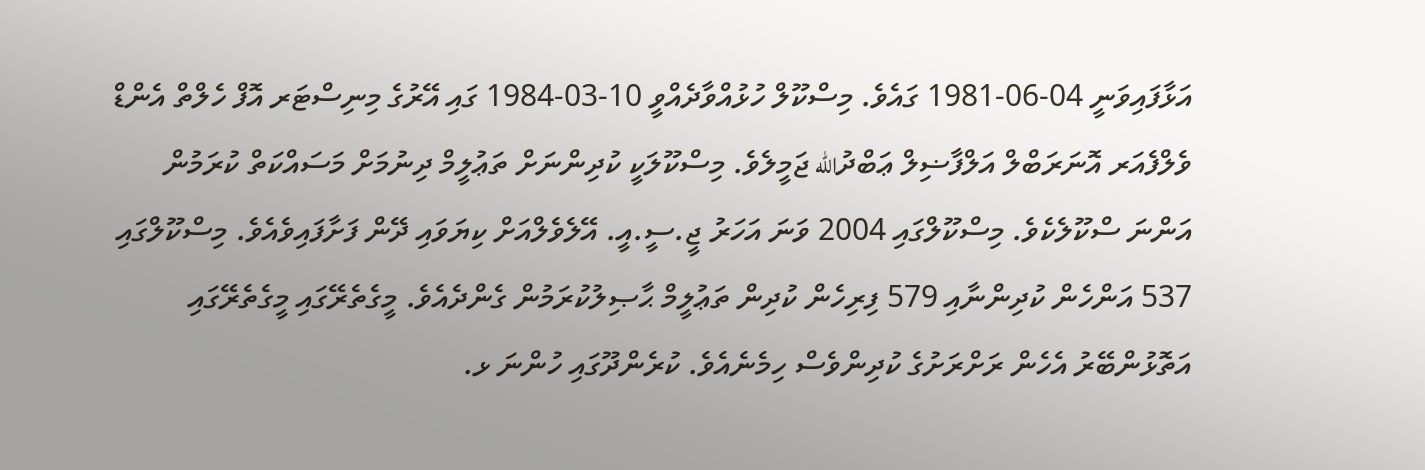އަޅާފައިވަނީ 04-06-1981 ގައެވެ. މިސްކޫލް ހުޅުއްވާދެއްވީ 10-03-1984 ގައި އޭރުގެ މިނިސްޓަރ އޮފް ހެލްތް އެންޑް ވެލްފެއަރ އޮނަރަބްލް އަލްފާޟިލް ޢަބްދުالله ޖަމީލެވެ. މިސްކޫލަކީ ކުދިންނަށް ތަޢުލީމް ދިނުމަށް މަސައްކަތް ކުރަމުން އަންނަ ސްކޫލެކެވެ. މިސްކޫލްގައި 2004 ވަނަ އަހަރު ޖީ.ސީ.އީ. އޭލެވެލްއަށް ކިޔަވައި ދޭން ފަށާފައިވެއެވެ. މިސްކޫލްގައި 537 އަންހެން ކުދިންނާއި 579 ފިރިހެން ކުދިން ތަޢުލީމް ޙާޞިލުކުރަމުން ގެންދެއެވެ. މީގެތެރޭގައި މީގެތެރޭގައި އަތޮޅުންބޭރު އެހެން ރަށްރަށުގެ ކުދިންވެސް ހިމެނެއެވެ. ކުރެންދޫގައި ހުންނަ ޅ.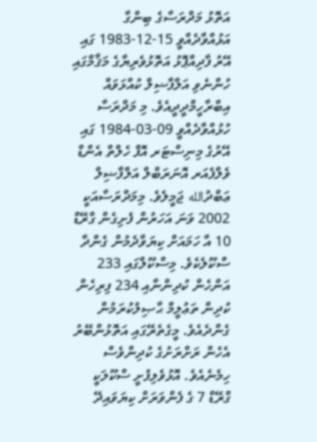އަތޮޅު މަދްރަސާގެ ބިންގާ އަޅުއްވާދެއްވީ 15-12-1983 ގައި އޭރު ފާދިއްޕޮޅު އަތޮޅުވެރިޔާގެ މަޤާމްގައި ހުންނެވި އަލްފާޟިލް ކުއްޅަވައް އިބްރާހީމްދީދީއެވެ. މި މަދްރަސާ ހުޅުއްވާދެއްވީ 09-03-1984 ގައި އޭރުގެ މިނިސްޓަރ އޮފް ހެލްތް އެންޑް ވެލްފެއަރ އޮނަރަބްލް އަލްފާޟިލް ޢަބްދުالله ޖަމީލެވެ. މިމަދްރަސާއަކީ 2002 ވަނަ އަހަރުން ފެށިގެން ގްރޭޑް 10 އާ ހަމައަށް ކިޔަވާދެމުން ގެންދާ ސްކޫލެކެވެ. މިސްކޫލްގައި 233 އަންހެން ކުދިންނާއި 234 ފިރިހެން ކުދިން ތަޢުލީމް ޙާޞިލުކުރަމުން ގެންދެއެވެ. މީގެތެރޭގައި އަތޮޅުންބޭރު އެހެން ރަށްރަށުގެ ކުދިންވެސް ހިމެނެއެވެ. އޮޅުވެލިފުށީ ސްކޫލަކީ ގްރޭޑް 7 ގެ ފެންވަރަށް ކިޔަވައިދޭ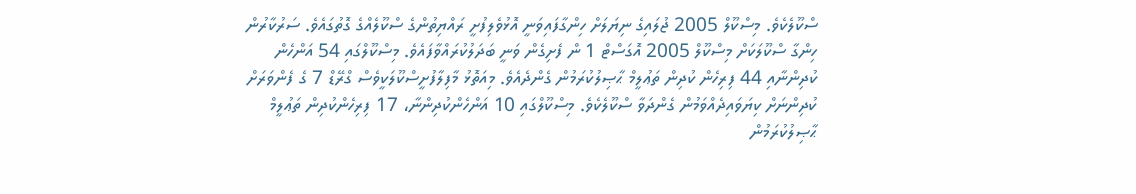ސްކޫލެކެވެ. މިސްކޫލް 2005 ޖުލައިގެ ނިޔަލަށް ހިންގާފައިވަނީ އޮޅުވެލިފުށީ ރައްޔިތުންގެ ސްކޫލެއްގެ ގޮތުގައެވެ. ސަރުކާރުން ހިންގާ ސްކޫލަކަށް މިސްކޫލް 2005 އޮގަސްޓް 1 ން ފެށިގެން ވަނީ ބަދަލުކުރައްވާފައެވެ. މިސްކޫލްގައި 54 އަންހެން ކުދިންނާއި 44 ފިރިހެން ކުދިން ތަޢުލީމް ޙާޞިލުކުރަމުން ގެންދެއެވެ. މިއަތޮޅު މާފިލާފުށީސްކޫލަކީވެސް ގްރޭޑް 7 ގެ ފެންވަރަށް ކުދިންނަށް ކިޔަވައިދެއްވަމުން ގެންދަވާ ސްކޫލެކެވެ. މިސްކޫލްގައި 10 އަންހެންކުދިންނާ، 17 ފިރިހެންކުދިން ތަޢުލީމް ޙާޞިލުކުރަމުން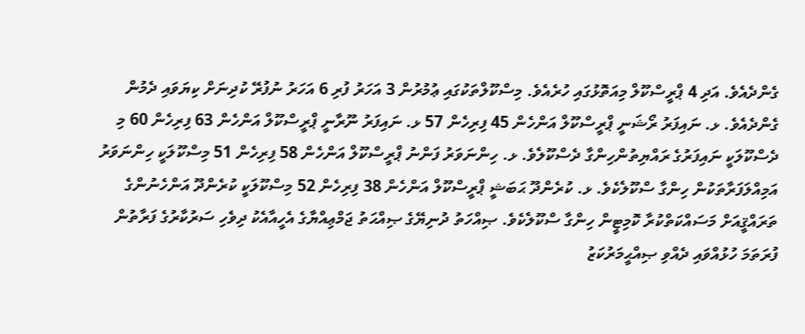ގެންދެއެވެ. އަދި 4 ޕްރީސްކޫލް މިއަތޮޅުގައި ހުރެއެވެ. މިސްކޫލްތަކުގައި ޢުމުރުން 3 އަހަރު ފުރި 6 އަހަރު ނުފުރޭ ކުދިނަށް ކިޔަވައި ދެމުން ގެންދެއެވެ. ޅ. ނައިފަރު ރޯޝަނީ ޕްރީސްކޫލް އަންހެން 45 ފިރިހެން 57 ޅ. ނައިފަރު ނޫރާނީ ޕްރީސްކޫލް އަންހެން 63 ފިރިހެން 60 މި ދެސްކޫލަކީ ނައިފަރުގެ ރައްޔިތުންހިންގާ ދެސްކޫލެވެ. ޅ. ހިންނަވަރު ފަންނު ޕްރީސްކޫލް އަންހެން 58 ފިރިހެން 51 މިސްކޫލަކީ ހިންނަވަރު އަމިއްލަފަރާތަކުން ހިންގާ ސްކޫލެކެވެ. ޅ. ކުރެންދޫ ޙަބަޝީ ޕްރީސްކޫލް އަންހެން 38 ފިރިހެން 52 މިސްކޫލަކީ ކުރެންދޫ އަންހެނުންގެ ތަރައްޤީއަށް މަސައްކަތްކުރާ ކޮމިޓީން ހިންގާ ސްކޫލެކެވެ. ޞިއްހަތު ދުނިޔޭގެ ޞިއްޙަތު ޖަމްޢިއްޔާގެ އެހީއާއެކު ދިވެހި ސަރުކާރުގެ ފަރާތުން ފުރަތަމަ ހުޅުއްވައި ދެއްވި ޞިއްޙީމަރުކަޒު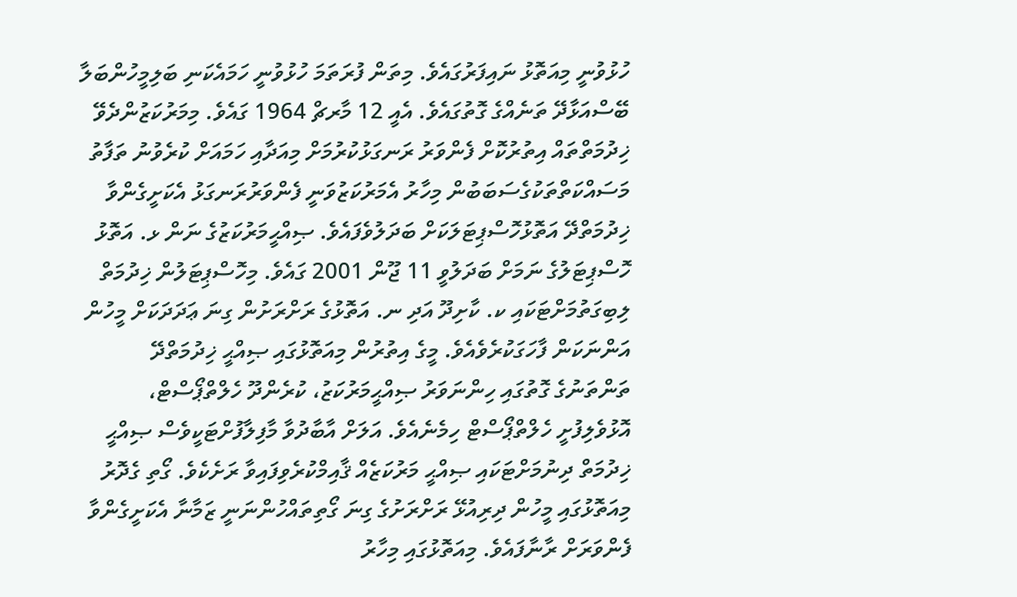ހުޅުވުނީ މިއަތޮޅު ނައިފަރުގައެވެ. މިތަން ފުރަތަމަ ހުޅުވުނީ ހަމައެކަނި ބަލިމީހުންބަލާ ބޭސްއަޅާދޭ ތަނެއްގެ ގޮތުގައެވެ. އެއީ 12 މާރޗް 1964 ގައެވެ. މިމަރުކަޒުންދެވޭ ޚިދުމަތްތައް އިތުރުކޮށް ފެންވަރު ރަނގަޅުކުރުމަށް މިއަދާއި ހަމައަށް ކުރެވުނު ތަފާތު މަސައްކަތްތަކުގެސަބަބުން މިހާރު އެމަރުކަޒުވަނީ ފެންވަރުރަނގަޅު އެކަށީގެންވާ ޚިދުމަތްދޭ އަތޮޅުހޮސްޕިޓަލަކަށް ބަދަލުވެފައެވެ. ޞިއްޙީމަރުކަޒުގެ ނަން ޅ. އަތޮޅު ހޮސްޕިޓަލުގެ ނަމަށް ބަދަލުވީ 11 ޖޫން 2001 ގައެވެ. މިހޮސްޕިޓަލުން ޚިދުމަތް ލިބިގަތުމަށްޓަކައި ކ. ކާށިދޫ އަދި ނ. އަތޮޅުގެ ރަށްރަށުން ގިނަ ޢަދަދަކަށް މީހުން އަންނަކަން ފާހަގަކުރެވެއެވެ. މީގެ އިތުރުން މިއަތޮޅުގައި ޞިއްޙީ ޚިދުމަތްދޭ ތަންތަނުގެ ގޮތުގައި ހިންނަވަރު ޞިއްޙީމަރުކަޒު، ކުރެންދޫ ހެލްތްޕޯސްޓް، އޮޅުވެލިފުށީ ހެލްތްޕޯސްޓް ހިމެނެއެވެ. އަލަށް އާބާދުވާ މާފިލާފުށްޓަކީވެސް ޞިއްޙީ ޚިދުމަތް ދިނުމަށްޓަކައި ޞިއްޙީ މަރުކަޒެއް ޤާއިމްކުރެވިފައިވާ ރަށެކެވެ. ގޯތި ގެދޮރު މިއަތޮޅުގައި މީހުން ދިރިއުޅޭ ރަށްރަށުގެ ގިނަ ގޯތިތައްހުންނަނީ ޒަމާނާ އެކަށީގެންވާ ފެންވަރަށް ރާނާފައެވެ. މިއަތޮޅުގައި މިހާރު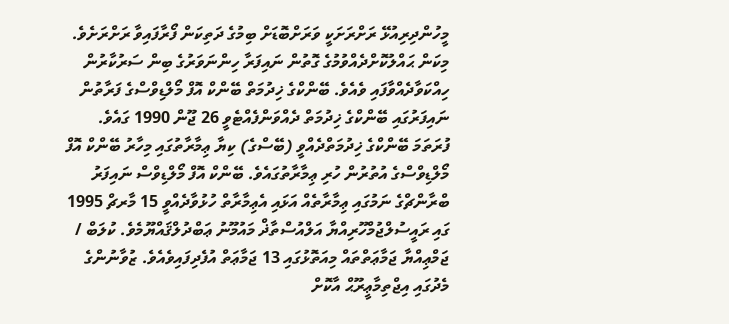މީހުންދިރިއުޅޭ ރަށްރަށަކީ ވަރަށްބޮޑަށް ބިމުގެ ދަތިކަން ފޯރާފައިވާ ރަށްރަށެވެ. މިކަން ޙައްލުކޮށްދެއްވުމުގެ ގޮތުން ނައިފަރާ ހިންނަވަރުގެ ބިން ސަރުކާރުން ހިއްކަވާދެއްވާފައި ވެއެވެ. ބޭންކްގެ ޚިދުމަތް ބޭންކް އޮފް މޯލްޑިވްސްގެ ފަރާތުން ނައިފަރުގައި ބޭންކްގެ ޚިދުމަތް ދެއްވަންފެއްޓެވީ 26 ޖޫން 1990 ގައެވެ. ފުރަތަމަ ބޭންކްގެ ޚިދުމަތްދެއްވީ (ބޭސްގެ) ކިޔާ ޢިމާރާތުގައި މިހާރު ބޭންކް އޮފް މޯލްޑިވްސްގެ އުތުރުން ހުރި ޢިމާރާތުގައެވެ. ބޭންކް އޮފް މޯލްޑިވްސް ނައިފަރު ބްރާންޗްގެ ނަމުގައި ޢިމާރާތެއް އަޅައި އެޢިމާރާތް ހުޅުވާދެއްވީ 15 މާރޗް 1995 ގައި ރައީސުލްޖުމްހޫރިއްޔާ އަލްއުސްތާޛް މައުމޫނު ޢަބްދުލްޤައްޔޫމެވެ. ކުލަބް / ޖަމްޢިއްޔާ ޖަމާޢަތްތައް މިއަތޮޅުގައި 13 ޖަމާޢަތް އުފެދިފައިވެއެވެ. ޒުވާނުންގެ މެދުގައި އިޖްތިމާޢީރޫޙް އާކޮށް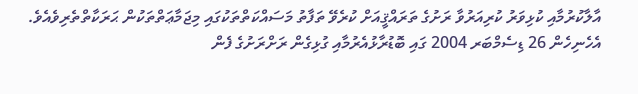އާލާކުރުމާއި ކުޅިވަރު ކުރިއަރުވާ ރަށުގެ ތަރައްޤީއަށް ކުރެވޭ ތަފާތު މަސައްކަތްތަކުގައި މިޖަމާޢަތްތަކުން ޙަރަކާތްތެރިވެއެވެ. އެހެނިހެން 26 ޑިސެމްބަރ 2004 ގައި ބޮޑުރާޅުއެރުމާއި ގުޅިގެން ރަށްރަށުގެ ފެން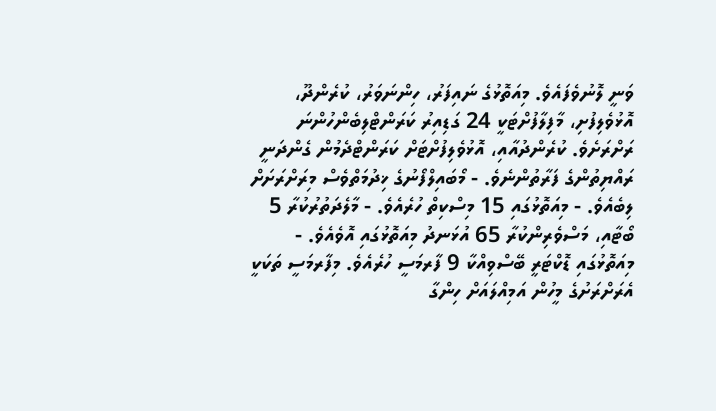ވަނީ ލޮނުވެފައެވެ. މިއަތޮޅުގެ ނައިފަރު، ހިންނަވަރު، ކުރެންދޫ، އޮޅުވެލިފުށި، މާފިލާފުށްޓަކީ 24 ގަޑިއިރު ކަރަންޓްލިބެންހުންނަ ރަށްރަށެވެ. ކުރެންދުއާއި، އޮޅުވެލިފުށްޓަށް ކަރަންޓްދެމުން ގެންދަނީ ރައްޔިތުންގެ ފަރާތުންނެވެ. - މޯބައިލްފޯނުގެ ޚިދުމަތްވެސް މިރަށްރަށަށް ލިބެއެވެ. - މިއަތޮޅުގައި 15 މިސްކިތް ހުރެއެވެ. - މާލެދަތުރުކުރާ 5 ބޯޓާއި، މަސްވެރިންކުރާ 65 އުޅަނދު މިއަތޮޅުގައި އޮވެއެވެ. - މިއަތޮޅުގައި ޑޮކްޓަރީ ބޭސްވިއްކާ 9 ފާރމަސީ ހުރެއެވެ. މިފާރމަސީ ތަކަކީ އެރަށްރަށުގެ މީހުން އަމިއްލައަށް ހިންގާ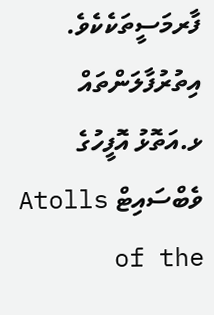ފާރމަސީތަކެކެވެ. އިތުރުފާލަންތައް ޅ.އަތޮޅު އޮފީހުގެ ވެބްސައިޓް Atolls of the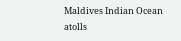Maldives Indian Ocean atolls